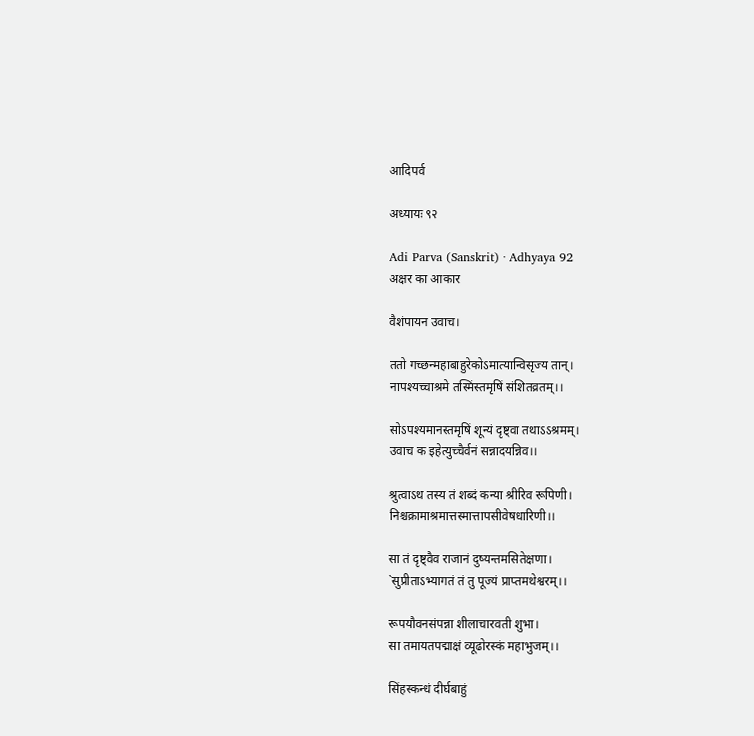आदिपर्व

अध्यायः ९२

Adi Parva (Sanskrit) · Adhyaya 92
अक्षर का आकार

वैशंपायन उवाच।

ततो गच्छन्महाबाहुरेकोऽमात्यान्विसृज्य तान्।
नापश्यच्चाश्रमे तस्मिंस्तमृषिं संशितव्रतम्।।

सोऽपश्यमानस्तमृषिं शून्यं दृष्ट्वा तथाऽऽश्रमम्।
उवाच क इहेत्युच्चैर्वनं सन्नादयन्निव।।

श्रुत्वाऽथ तस्य तं शब्दं कन्या श्रीरिव रूपिणी।
निश्चक्रामाश्रमात्तस्मात्तापसीवेषधारिणी।।

सा तं दृष्ट्वैव राजानं दुष्यन्तमसितेक्षणा।
`सुप्रीताऽभ्यागतं तं तु पूज्यं प्राप्तमथेश्वरम्।।

रूपयौवनसंपन्ना शीलाचारवती शुभा।
सा तमायतपद्माक्षं व्यूढोरस्कं महाभुजम्।।

सिंहस्कन्धं दीर्घबाहुं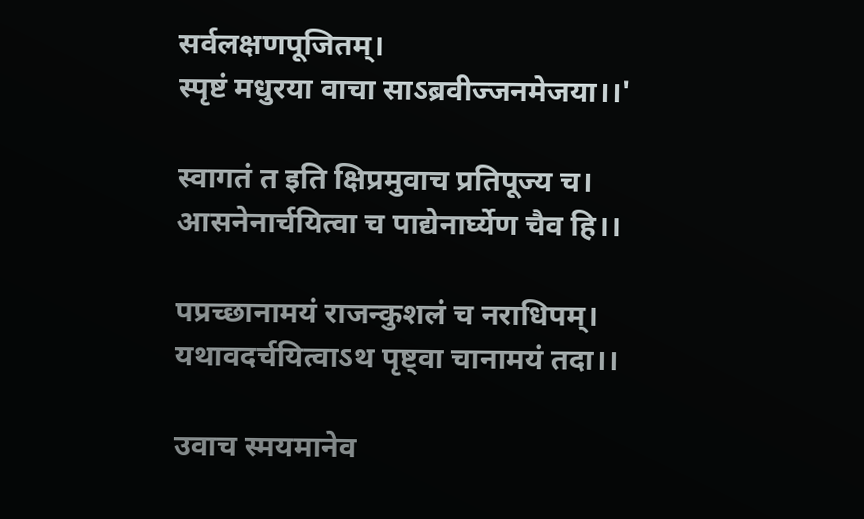सर्वलक्षणपूजितम्।
स्पृष्टं मधुरया वाचा साऽब्रवीज्जनमेजया।।'

स्वागतं त इति क्षिप्रमुवाच प्रतिपूज्य च।
आसनेनार्चयित्वा च पाद्येनार्घ्येण चैव हि।।

पप्रच्छानामयं राजन्कुशलं च नराधिपम्।
यथावदर्चयित्वाऽथ पृष्ट्वा चानामयं तदा।।

उवाच स्मयमानेव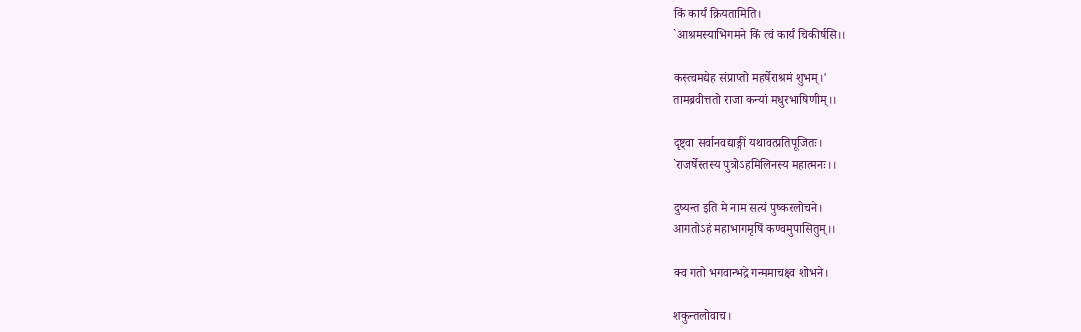किं कार्यं क्रियतामिति।
`आश्रमस्याभिगमने किं त्वं कार्यं चिकीर्षसि।।

कस्त्वमद्येह संप्राप्तो महर्षेराश्रमं शुभम्।'
तामब्रवीत्ततो राजा कन्यां मधुरभाषिणीम्।।

दृष्ट्वा सर्वानवद्याङ्गीं यथावत्प्रतिपूजितः।
`राजर्षेस्तस्य पुत्रोऽहमिलिनस्य महात्मनः।।

दुष्यन्त इति मे नाम सत्यं पुष्करलोचने।
आगतोऽहं महाभागमृषिं कण्वमुपासितुम्।।

क्व गतो भगवान्भद्रे गन्ममाचक्ष्व शोभने।

शकुन्तलोवाच।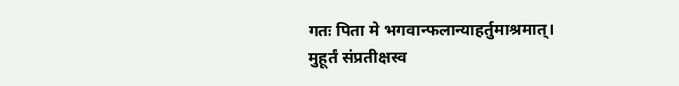गतः पिता मे भगवान्फलान्याहर्तुमाश्रमात्।
मुहूर्तं संप्रतीक्षस्व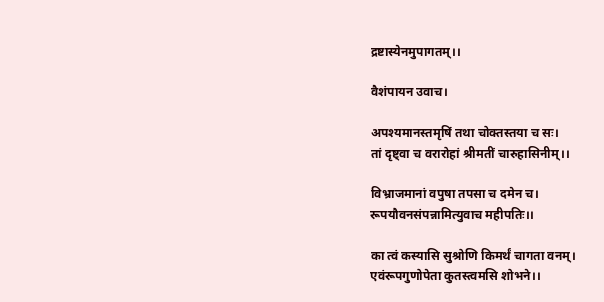द्रष्टास्येनमुपागतम्।।

वैशंपायन उवाच।

अपश्यमानस्तमृषिं तथा चोक्तस्तया च सः।
तां दृष्ट्वा च वरारोहां श्रीमतीं चारुहासिनीम्।।

विभ्राजमानां वपुषा तपसा च दमेन च।
रूपयौवनसंपन्नामित्युवाच महीपतिः।।

का त्वं कस्यासि सुश्रोणि किमर्थं चागता वनम्।
एवंरूपगुणोपेता कुतस्त्वमसि शोभने।।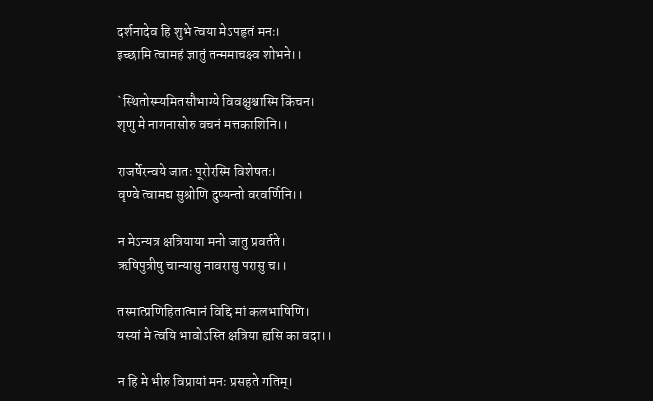दर्शनादेव हि शुभे त्वया मेऽपहृतं मनः।
इच्छामि त्वामहं ज्ञातुं तन्ममाचक्ष्व शोभने।।

`स्थितोस्म्यमितसौभाग्ये विवक्षुश्चास्मि किंचन।
शृणु मे नागनासोरु वचनं मत्तकाशिनि।।

राजर्षेरन्वये जातः पूरोरस्मि विशेषतः।
वृण्वे त्वामद्य सुश्रोणि दुष्यन्तो वरवर्णिनि।।

न मेऽन्यत्र क्षत्रियाया मनो जातु प्रवर्तते।
ऋषिपुत्रीषु चान्यासु नावरासु परासु च।।

तस्मात्प्रणिहितात्मानं विद्दि मां कलभाषिणि।
यस्यां मे त्वयि भावोऽस्ति क्षत्रिया ह्यसि का वदा।।

न हि मे भीरु विप्रायां मनः प्रसहते गतिम्।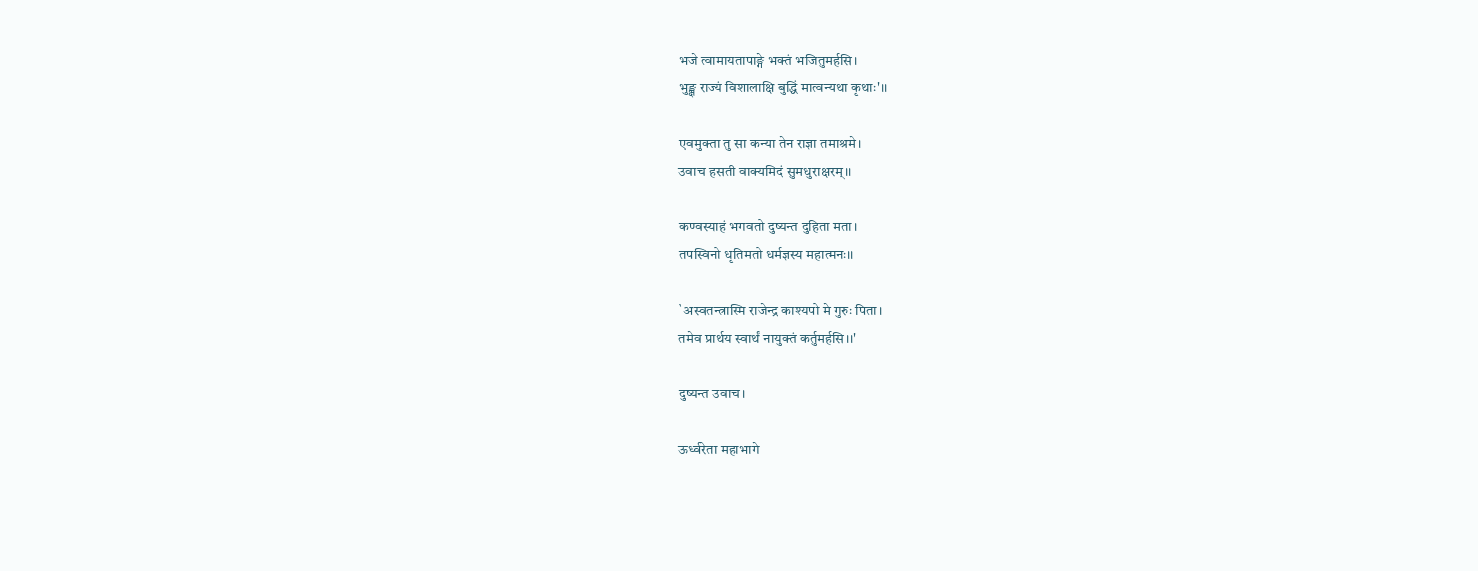भजे त्वामायतापाङ्गे भक्तं भजितुमर्हसि।
भुङ्क्ष राज्यं विशालाक्षि बुद्धिं मात्वन्यथा कृथाः'।।

एवमुक्ता तु सा कन्या तेन राज्ञा तमाश्रमे।
उवाच हसती वाक्यमिदं सुमधुराक्षरम्।।

कण्वस्याहं भगवतो दुष्यन्त दुहिता मता।
तपस्विनो धृतिमतो धर्मज्ञस्य महात्मनः।।

`अस्वतन्त्रास्मि राजेन्द्र काश्यपो मे गुरुः पिता।
तमेव प्रार्थय स्वार्थं नायुक्तं कर्तुमर्हसि।।'

दुष्यन्त उवाच।

ऊर्ध्वरेता महाभागे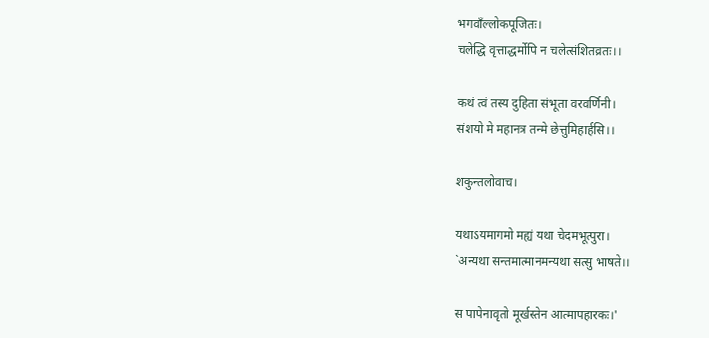भगवाँल्लोकपूजितः।
चलेद्धि वृत्ताद्धर्मोपि न चलेत्संशितव्रतः।।

कथं त्वं तस्य दुहिता संभूता वरवर्णिनी।
संशयो मे महानत्र तन्मे छेत्तुमिहार्हसि।।

शकुन्तलोवाच।

यथाऽयमागमो मह्यं यथा चेदमभूत्पुरा।
`अन्यथा सन्तमात्मानमन्यथा सत्सु भाषते।।

स पापेनावृतो मूर्खस्तेन आत्मापहारकः।'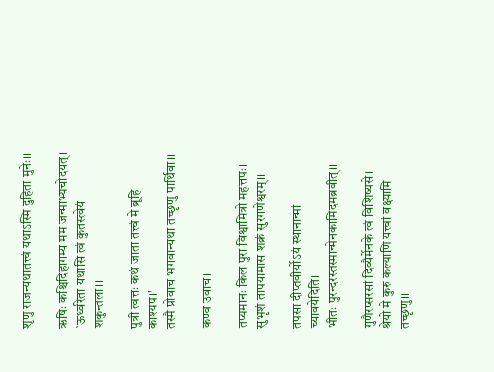शृणु राजन्यथातत्त्वं यथाऽस्मि दुहिता मुनेः।।

ऋषिः कश्चिदिहागम्य मम जन्माभ्यचोदयत्।
`ऊर्ध्वरेता यथासि त्वं कुतस्त्वेयं शकुन्तला।।

पुत्री त्वत्तः कथं जाता तत्त्वं मे ब्रूहि काश्यप।'
तस्मै प्रोवाच भगवान्यथा तच्छृणु पार्थिवा।।

कण्व उवाच।

तप्यमानः किल पुरा विश्वामित्रो महत्तपः।
सुभृशं तापयामास शक्रं सुरगणेश्वरम्।।

तपसा दीप्तवीर्योऽयं स्थानान्मां च्यावयेदिति।
भीतः पुरन्दरस्तस्मान्मेनकामिदमब्रवीत्।।

गुणैरप्सरसां दिव्यैर्मेनके त्वं विशिष्यसे।
श्रेयो मे कुरु कल्याणि यत्त्वां वक्ष्यामि तच्छृणु।।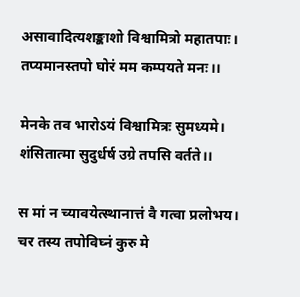असावादित्यशङ्काशो विश्वामित्रो महातपाः।
तप्यमानस्तपो घोरं मम कम्पयते मनः।।

मेनके तव भारोऽयं विश्वामित्रः सुमध्यमे।
शंसितात्मा सुदुर्धर्ष उग्रे तपसि वर्तते।।

स मां न च्यावयेत्स्थानात्तं वै गत्वा प्रलोभय।
चर तस्य तपोविघ्नं कुरु मे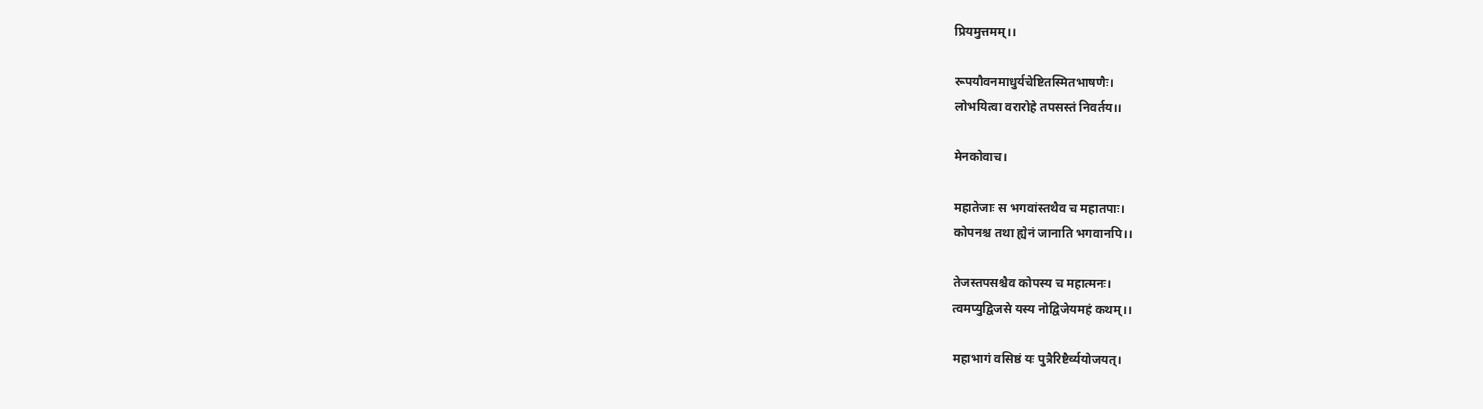प्रियमुत्तमम्।।

रूपयौवनमाधुर्यचेष्टितस्मितभाषणैः।
लोभयित्वा वरारोहे तपसस्तं निवर्तय।।

मेनकोवाच।

महातेजाः स भगवांस्तथैव च महातपाः।
कोपनश्च तथा ह्येनं जानाति भगवानपि।।

तेजस्तपसश्चैव कोपस्य च महात्मनः।
त्वमप्युद्विजसे यस्य नोद्विजेयमहं कथम्।।

महाभागं वसिष्ठं यः पुत्रैरिष्टैर्व्ययोजयत्।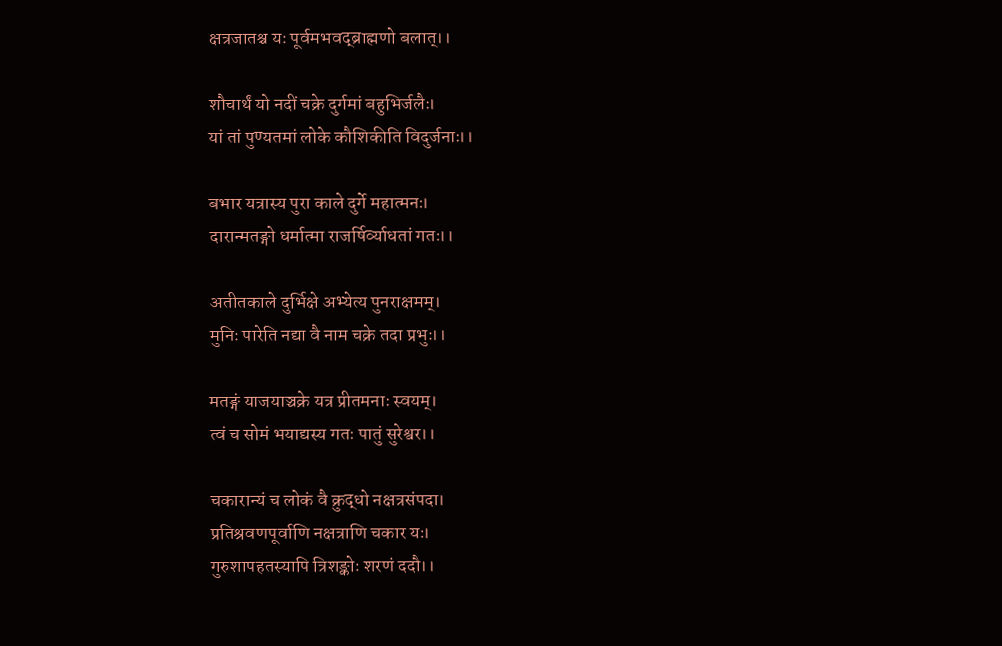क्षत्रजातश्च यः पूर्वमभवद्ब्राह्मणो बलात्।।

शौचार्थं यो नदीं चक्रे दुर्गमां बहुभिर्जलैः।
यां तां पुण्यतमां लोके कौशिकीति विदुर्जनाः।।

बभार यत्रास्य पुरा काले दुर्गे महात्मनः।
दारान्मतङ्गो धर्मात्मा राजर्षिर्व्याधतां गतः।।

अतीतकाले दुर्भिक्षे अभ्येत्य पुनराक्षमम्।
मुनिः पारेति नद्या वै नाम चक्रे तदा प्रभुः।।

मतङ्गं याजयाञ्चक्रे यत्र प्रीतमनाः स्वयम्।
त्वं च सोमं भयाद्यस्य गतः पातुं सुरेश्वर।।

चकारान्यं च लोकं वै क्रुद्धो नक्षत्रसंपदा।
प्रतिश्रवणपूर्वाणि नक्षत्राणि चकार यः।
गुरुशापहतस्यापि त्रिशङ्कोः शरणं ददौ।।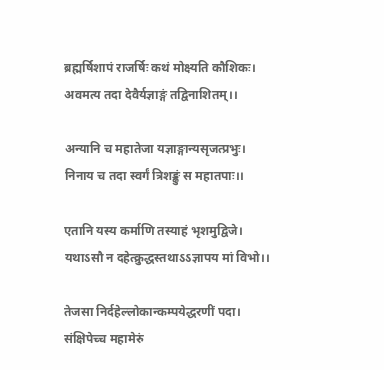ब्रह्मर्षिशापं राजर्षिः कथं मोक्ष्यति कौशिकः।
अवमत्य तदा देवैर्यज्ञाङ्गं तद्विनाशितम्।।

अन्यानि च महातेजा यज्ञाङ्गान्यसृजत्प्रभुः।
निनाय च तदा स्वर्गं त्रिशङ्कुं स महातपाः।।

एतानि यस्य कर्माणि तस्याहं भृशमुद्विजे।
यथाऽसौ न दहेत्क्रुद्धस्तथाऽऽज्ञापय मां विभो।।

तेजसा निर्दहेल्लोकान्कम्पयेद्धरणीं पदा।
संक्षिपेच्च महामेरुं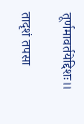तूर्णमावर्तयेद्दिशः।।

तादृशं तपसा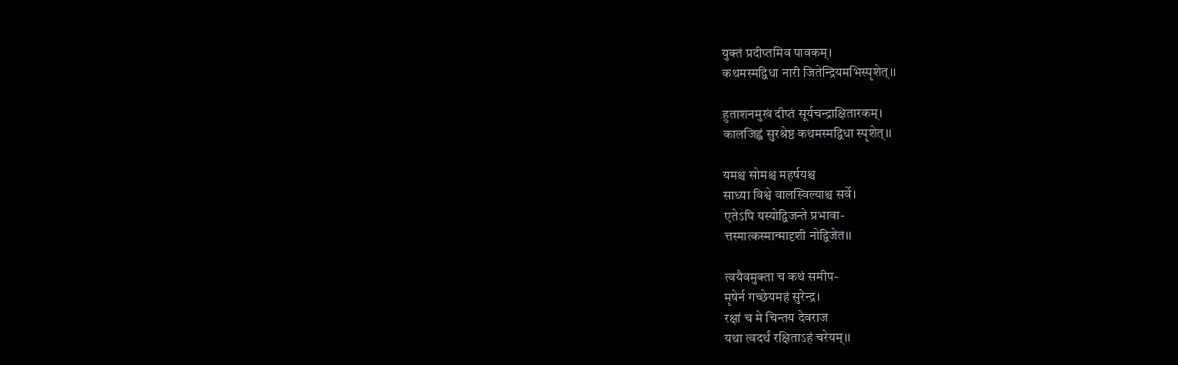युक्तं प्रदीप्तमिव पावकम्।
कथमस्मद्विधा नारी जितेन्द्रियमभिस्पृशेत्।।

हुताशनमुखं दीप्तं सूर्यचन्द्राक्षितारकम्।
कालजिह्वं सुरश्रेष्ठ कथमस्मद्विधा स्पृशेत्।।

यमश्च सोमश्च महर्षयश्च
साध्या विश्वे वालस्विल्याश्च सर्वे।
एतेऽपि यस्योद्विजन्ते प्रभावा-
त्तस्मात्कस्मान्मादृशी नोद्विजेत।।

त्वयैवमुक्ता च कथं समीप-
मृषेर्न गच्छेयमहं सुरेन्द्र।
रक्षां च मे चिन्तय देवराज
यथा त्वदर्थं रक्षिताऽहं चरेयम्।।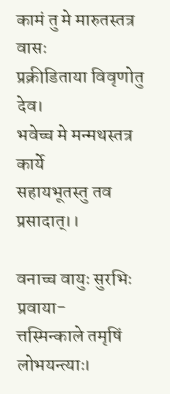कामं तु मे मारुतस्तत्र वासः
प्रक्रीडिताया विवृणोतु देव।
भवेच्च मे मन्मथस्तत्र कार्ये
सहायभूतस्तु तव प्रसादात्।।

वनाच्च वायुः सुरभिः प्रवाया-
त्तस्मिन्काले तमृषिं लोभयन्त्याः।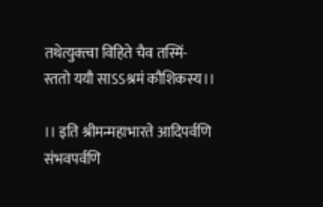तथेत्युक्त्वा विहिते चैव तस्मिं-
स्ततो ययौ साऽऽश्रमं कौशिकस्य।।

।। इति श्रीमन्महाभारते आदिपर्वणि
संभवपर्वणि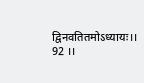द्विनवतितमोऽध्यायः।। 92 ।।